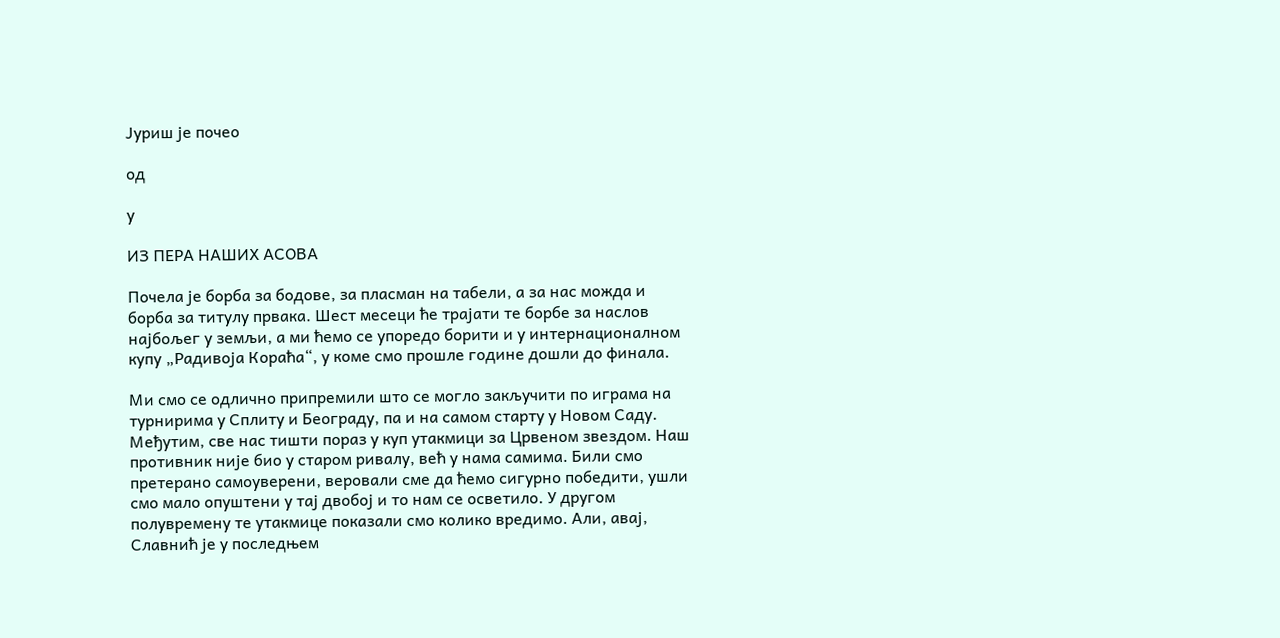Јуриш је почео

од

у

ИЗ ПЕРА НАШИХ АСОВА

Почела је борба за бодове, за пласман на табели, а за нас можда и борба за титулу првака. Шест месеци ће трајати те борбе за наслов најбољег у земљи, а ми ћемо се упоредо борити и у интернационалном купу „Радивоја Кораћа“, у коме смо прошле године дошли до финала.

Ми смо се одлично припремили што се могло закључити по играма на турнирима у Сплиту и Београду, па и на самом старту у Новом Саду. Међутим, све нас тишти пораз у куп утакмици за Црвеном звездом. Наш противник није био у старом ривалу, већ у нама самима. Били смо претерано самоуверени, веровали сме да ћемо сигурно победити, ушли смо мало опуштени у тај двобој и то нам се осветило. У другом полувремену те утакмице показали смо колико вредимо. Али, авај, Славнић је у последњем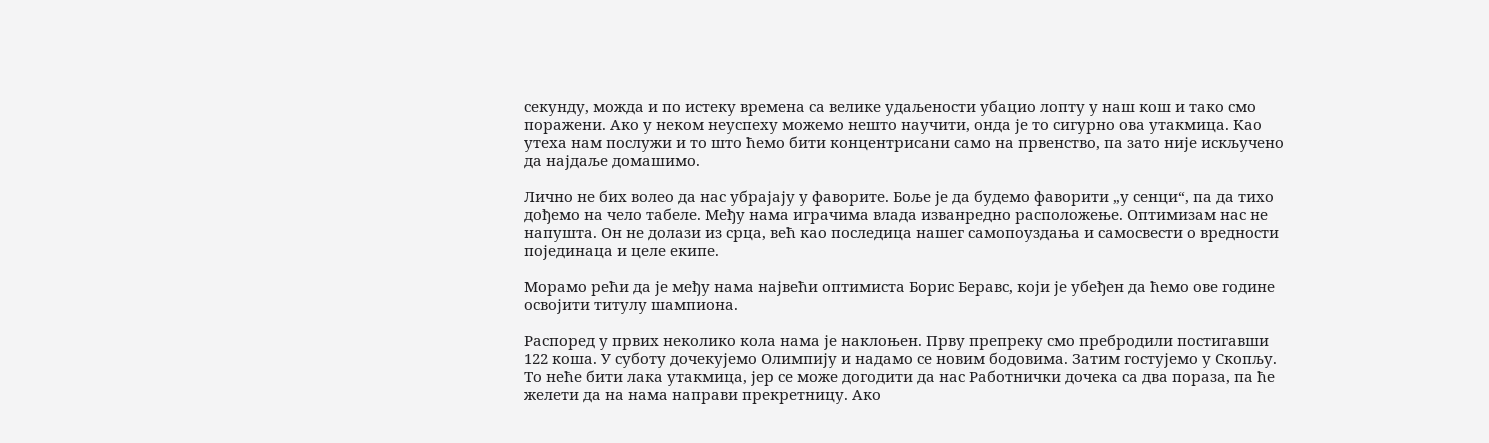секунду, можда и по истеку времена са велике удаљености убацио лопту у наш кош и тако смо поражени. Ако у неком неуспеху можемо нешто научити, онда је то сигурно ова утакмица. Као утеха нам послужи и то што ћемо бити концентрисани само на првенство, па зато није искључено да најдаље домашимо.

Лично не бих волео да нас убрајају у фаворите. Боље је да будемо фаворити „у сенци“, па да тихо дођемо на чело табеле. Међу нама играчима влада изванредно расположење. Оптимизам нас не напушта. Он не долази из срца, већ као последица нашег самопоуздања и самосвести о вредности појединаца и целе екипе.

Морамо рећи да је међу нама највећи оптимиста Борис Беравс, који је убеђен да ћемо ове године освојити титулу шампиона.

Распоред у првих неколико кола нама је наклоњен. Прву препреку смо пребродили постигавши 122 коша. У суботу дочекујемо Олимпију и надамо се новим бодовима. Затим гостујемо у Скопљу. То неће бити лака утакмица, јер се може догодити да нас Работнички дочека са два пораза, па ће желети да на нама направи прекретницу. Ако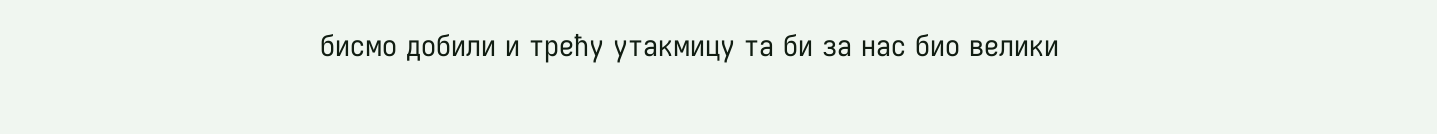бисмо добили и трећу утакмицу та би за нас био велики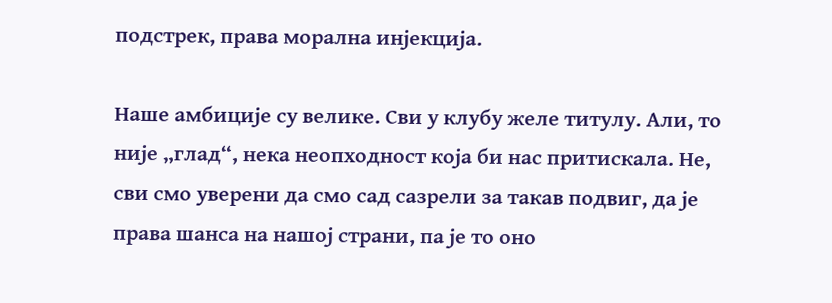подстрек, права морална инјекција.

Наше амбиције су велике. Сви у клубу желе титулу. Али, то није „глад“, нека неопходност која би нас притискала. Не, сви смо уверени да смо сад сазрели за такав подвиг, да је права шанса на нашој страни, па је то оно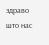здраво што нас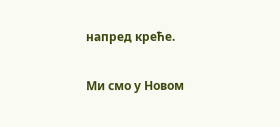напред креће.

Ми смо у Новом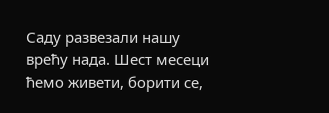Саду развезали нашу врећу нада. Шест месеци ћемо живети, борити се,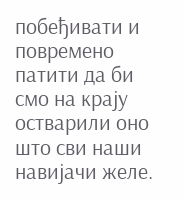побеђивати и повремено патити да би смо на крају остварили оно што сви наши навијачи желе.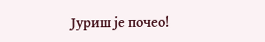Јуриш је почео!